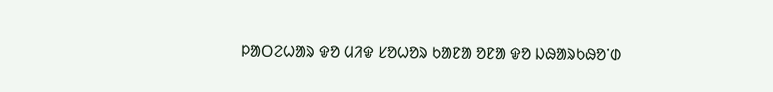ᱞᱟᱛᱮᱦᱟᱨ ᱫᱚ ᱢᱤᱫ ᱥᱚᱦᱚᱨ ᱠᱟᱱᱟ ᱚᱱᱟ ᱫᱚ ᱡᱷᱟᱨᱠᱷᱚᱸᱰ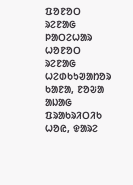ᱯᱚᱱᱚᱛ ᱨᱮᱱᱟᱜ ᱞᱟᱛᱮᱦᱟᱨ ᱦᱚᱱᱚᱛ ᱨᱮᱱᱟᱜ ᱦᱮᱰᱠᱩᱣᱟᱴᱚᱨ ᱠᱟᱱᱟ, ᱱᱚᱶᱟ ᱟᱡᱟᱜ ᱯᱨᱟᱠᱨᱤᱛᱤᱠ ᱦᱚᱭ, ᱫᱟᱨᱮ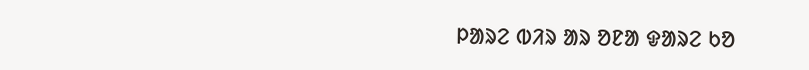ᱞᱟᱨᱮ ᱵᱤᱨ ᱟᱨ ᱚᱱᱟ ᱫᱟᱨᱮ ᱠᱚ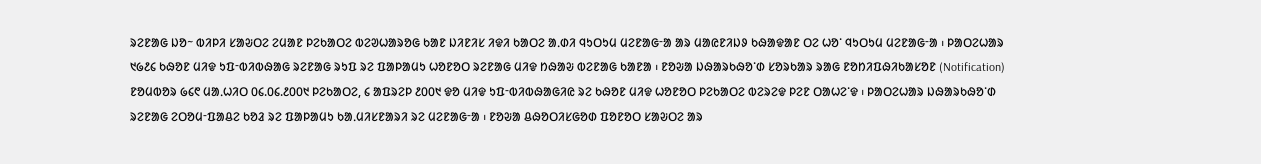ᱨᱮᱱᱟᱜ ᱡᱚᱻ ᱵᱤᱞᱤ ᱥᱟᱶᱛᱮ ᱮᱢᱟᱱ ᱞᱮᱠᱟᱛᱮ ᱵᱮᱣᱦᱟᱨᱚᱜ ᱠᱟᱱ ᱡᱤᱱᱤᱥ ᱤᱫᱤ ᱠᱟᱛᱮ ᱟᱹᱰᱤ ᱧᱩᱛᱩᱢ ᱢᱮᱱᱟᱜᱼᱟ ᱟᱨ ᱢᱟᱭᱱᱤᱡᱽ ᱠᱷᱟᱫᱟᱱ ᱛᱮ ᱦᱚᱸ ᱧᱩᱛᱩᱢ ᱢᱮᱱᱟᱜᱼᱟ ᱾ ᱞᱟᱛᱮᱦᱟᱨ ᱑᱙᱒᱔ ᱠᱷᱚᱱ ᱢᱤᱫ ᱩᱯᱼᱵᱤᱵᱷᱟᱜ ᱨᱮᱱᱟᱜ ᱨᱩᱯ ᱨᱮ ᱯᱟᱞᱟᱢᱩ ᱦᱚᱱᱚᱛ ᱨᱮᱱᱟᱜ ᱢᱤᱫ ᱴᱷᱟᱶ ᱵᱮᱱᱟᱜ ᱠᱟᱱᱟ ᱾ ᱱᱚᱶᱟ ᱡᱷᱟᱨᱠᱷᱚᱸᱰ ᱥᱚᱨᱠᱟᱨ ᱨᱟᱜ ᱱᱚᱴᱤᱯᱷᱤᱠᱟᱥᱚᱱ (Notification) ᱱᱚᱢᱵᱚᱨ ᱙᱔᱖ ᱢᱟᱹᱦᱤᱛ ᱐᱔.᱐᱔.᱒᱐᱐᱑ ᱞᱮᱠᱟᱛᱮ, ᱔ ᱟᱯᱨᱮᱞ ᱒᱐᱐᱑ ᱫᱚ ᱢᱤᱫ ᱩᱯᱼᱵᱤᱵᱷᱟᱜᱤᱭ ᱨᱮ ᱠᱷᱚᱱ ᱢᱤᱫ ᱦᱚᱱᱚᱛ ᱞᱮᱠᱟᱛᱮ ᱵᱮᱨᱮᱫ ᱞᱮᱱ ᱛᱟᱦᱮᱸᱫ ᱾ ᱞᱟᱛᱮᱦᱟᱨ ᱡᱷᱟᱨᱠᱷᱚᱸᱰ ᱨᱮᱱᱟᱜ ᱮᱛᱚᱢᱼᱯᱟᱪᱮ ᱠᱚᱲ ᱨᱮ ᱯᱟᱞᱟᱢᱩ ᱠᱟᱹᱢᱤᱥᱱᱟᱨᱤ ᱨᱮ ᱢᱮᱱᱟᱜᱼᱟ ᱾ ᱱᱚᱶᱟ ᱪᱷᱚᱛᱤᱥᱜᱚᱰ ᱯᱚᱱᱚᱛ ᱥᱟᱶᱛᱮ ᱟᱨ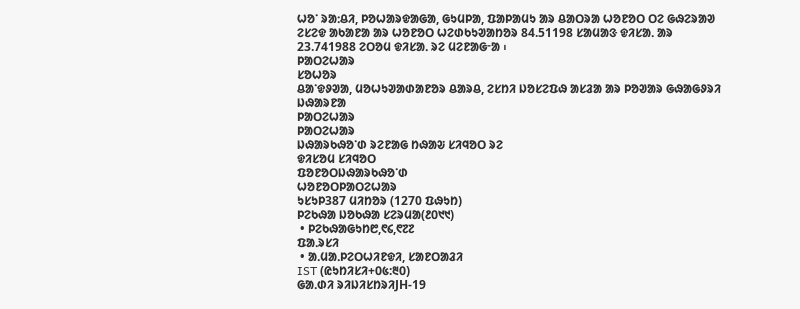ᱦᱚᱸ ᱨᱟᱺᱪᱤ, ᱞᱚᱦᱟᱨᱫᱟᱜᱟ, ᱜᱩᱢᱞᱟ, ᱯᱟᱞᱟᱢᱩ ᱟᱨ ᱪᱟᱛᱨᱟ ᱦᱚᱱᱚᱛ ᱛᱮ ᱜᱷᱮᱨᱟᱣ ᱮᱥᱮᱫ ᱟᱠᱟᱱᱟ ᱟᱨ ᱦᱚᱱᱚᱛ ᱦᱮᱰᱠᱩᱣᱟᱴᱚᱨ 84.51198 ᱥᱟᱢᱟᱝ ᱫᱤᱥᱟᱹ ᱟᱨ 23.741988 ᱮᱛᱚᱢ ᱫᱤᱥᱟᱹ ᱨᱮ ᱢᱮᱱᱟᱜᱼᱟ ᱾
ᱞᱟᱛᱮᱦᱟᱨ
ᱥᱚᱦᱚᱨ
ᱪᱟᱸᱫᱽᱣᱟ, ᱢᱚᱦᱩᱣᱟᱰᱟᱱᱚᱨ ᱪᱟᱨᱪ, ᱮᱥᱴᱤ ᱡᱚᱥᱮᱯᱷ ᱟᱥᱲᱟ ᱟᱨ ᱞᱚᱣᱟᱨ ᱜᱷᱟᱜᱽᱨᱤ ᱡᱷᱟᱨᱱᱟ
ᱞᱟᱛᱮᱦᱟᱨ
ᱞᱟᱛᱮᱦᱟᱨ
ᱡᱷᱟᱨᱠᱷᱚᱸᱰ ᱨᱮᱱᱟᱜ ᱴᱷᱟᱶ ᱥᱤᱧᱚᱛ ᱨᱮ
ᱫᱤᱥᱚᱢ ᱥᱤᱧᱚᱛ
ᱯᱚᱱᱚᱛᱡᱷᱟᱨᱠᱷᱚᱸᱰ
ᱦᱚᱱᱚᱛᱞᱟᱛᱮᱦᱟᱨ
ᱩᱥᱩᱞ387 ᱢᱤᱴᱚᱨ (1270 ᱯᱷᱩᱴ)
ᱞᱮᱠᱷᱟ ᱡᱚᱠᱷᱟ ᱥᱮᱨᱢᱟ(᱒᱐᱑᱑)
 • ᱞᱮᱠᱷᱟᱜᱩᱴ᱘,᱖᱔,᱖᱗᱗
ᱯᱟᱹᱨᱥᱤ
 • ᱟᱹᱢᱟᱹᱞᱮᱛᱦᱤᱱᱫᱤ, ᱥᱟᱱᱛᱟᱲᱤ
IST (ᱭᱩᱴᱤᱥᱤ+᱐᱕:᱓᱐)
ᱜᱟᱹᱰᱤ ᱨᱤᱡᱤᱥᱴᱨᱤJH-19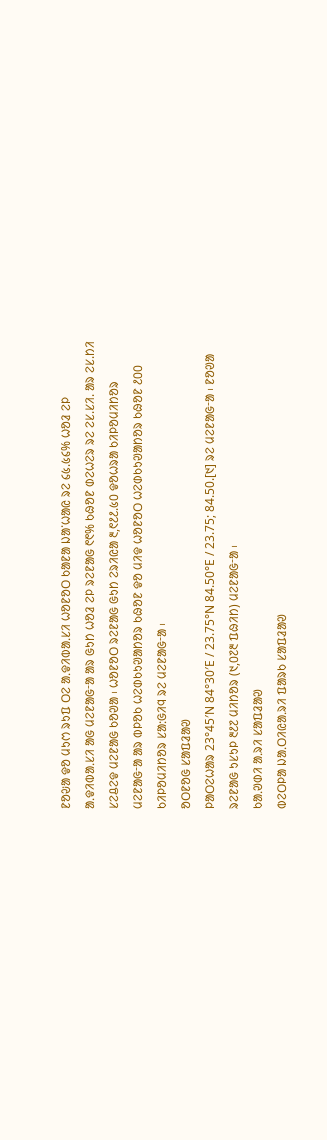ᱱᱚᱶᱟ ᱫᱚ ᱢᱩᱬ ᱨᱩᱯ ᱛᱮ ᱟᱹᱫᱤᱵᱟᱹᱥᱤ ᱦᱚᱱᱚᱛ ᱠᱟᱱᱟ ᱡᱟᱸᱦᱟᱭ ᱨᱮ ᱔᱕.᱕᱔% ᱦᱚᱲ ᱮᱞ ᱟᱹᱫᱤᱵᱟᱹᱥᱤ ᱟᱜ ᱢᱮᱱᱟᱜᱼᱟ ᱟᱨ ᱜᱩᱴ ᱦᱚᱲ ᱮᱞ ᱨᱮᱱᱟᱜ ᱖᱖% ᱠᱷᱚᱱ ᱰᱮᱦᱮᱨ ᱨᱮ ᱮᱥ.ᱥᱤ. ᱟᱨ ᱮᱥ.ᱴᱤ ᱥᱮᱪᱮᱫ ᱢᱮᱱᱟᱜ ᱠᱚᱣᱟ ᱾ ᱦᱚᱱᱚᱛ ᱨᱮᱱᱟᱜ ᱜᱩᱴ ᱮᱨᱤᱭᱟ ᱓,᱖᱒᱒.᱕᱐ ᱫᱚᱦᱨᱟ ᱠᱤᱞᱚᱢᱤᱴᱚᱨ ᱢᱮᱱᱟᱜᱼᱟ ᱟᱨ ᱵᱞᱚᱠ ᱦᱮᱰᱠᱩᱣᱟᱴᱚᱨ ᱠᱷᱚᱱ ᱫᱚ ᱢᱤᱫ ᱦᱚᱱᱚᱛ ᱦᱮᱰᱠᱩᱣᱟᱴᱚᱨ ᱠᱷᱚᱱ ᱒᱐᱐ ᱠᱤᱞᱚᱢᱤᱴᱚᱨ ᱥᱟᱺᱜᱤᱧ ᱨᱮ ᱢᱮᱱᱟᱜᱼᱟ ᱾
ᱚᱛᱱᱚᱜ ᱥᱟᱯᱲᱟᱣ
ᱞᱟᱛᱮᱦᱟᱨ 23°45′N 84°30′E / 23.75°N 84.50°E / 23.75; 84.50.[᱑] ᱨᱮ ᱢᱮᱱᱟᱜᱼᱟ ᱾ ᱱᱚᱣᱟ ᱨᱮᱱᱟᱜ ᱩᱥᱩᱞ ᱓᱒᱗ ᱢᱤᱴᱚᱨ (᱑,᱐᱗᱓ ᱯᱷᱤᱴ) ᱢᱮᱱᱟᱜᱼᱟ ᱾
ᱠᱟᱹᱣᱰᱤ ᱟᱹᱨᱤ ᱥᱟᱯᱲᱟᱣ
ᱵᱮᱛᱞᱟ ᱡᱟᱹᱛᱤᱭᱟᱹᱨᱤ ᱯᱟᱨᱠ ᱥᱟᱯᱲᱟᱣ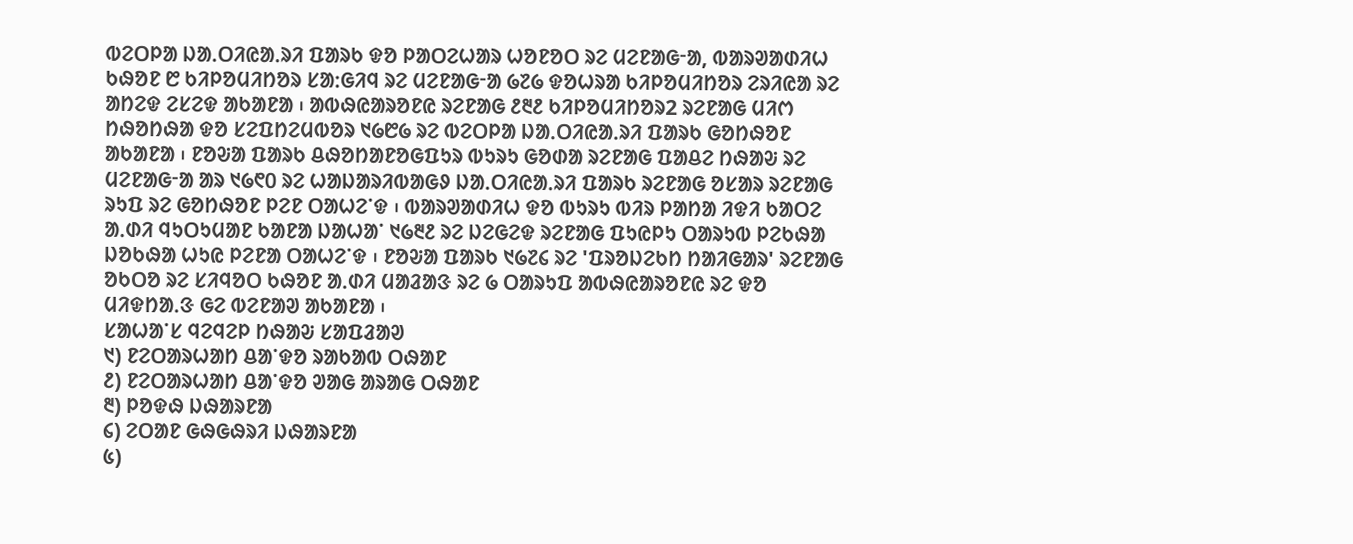ᱵᱮᱛᱞᱟ ᱡᱟᱹᱛᱤᱭᱟᱹᱨᱤ ᱯᱟᱨᱠ ᱫᱚ ᱞᱟᱛᱮᱦᱟᱨ ᱦᱚᱱᱚᱛ ᱨᱮ ᱢᱮᱱᱟᱜᱼᱟ, ᱵᱟᱨᱣᱟᱰᱤᱦ ᱠᱷᱚᱱ ᱘ ᱠᱤᱞᱚᱢᱤᱴᱚᱨ ᱥᱟᱺᱜᱤᱧ ᱨᱮ ᱢᱮᱱᱟᱜᱼᱟ ᱙᱗᱙ ᱫᱚᱦᱨᱟ ᱠᱤᱞᱚᱢᱤᱴᱚᱨ ᱮᱨᱤᱭᱟ ᱨᱮ ᱟᱴᱮᱫ ᱮᱥᱮᱫ ᱟᱠᱟᱱᱟ ᱾ ᱟᱵᱷᱭᱟᱨᱚᱱᱭ ᱨᱮᱱᱟᱜ ᱒᱓᱒ ᱠᱤᱞᱚᱢᱤᱴᱚᱨ2 ᱨᱮᱱᱟᱜ ᱢᱤᱬ ᱴᱷᱚᱴᱷᱟ ᱫᱚ ᱥᱮᱯᱴᱮᱢᱵᱚᱨ ᱑᱙᱘᱙ ᱨᱮ ᱵᱮᱛᱞᱟ ᱡᱟᱹᱛᱤᱭᱟᱹᱨᱤ ᱯᱟᱨᱠ ᱜᱚᱴᱷᱚᱱ ᱟᱠᱟᱱᱟ ᱾ ᱱᱚᱶᱟ ᱯᱟᱨᱠ ᱪᱷᱚᱴᱟᱱᱚᱜᱯᱩᱨ ᱵᱩᱨᱩ ᱜᱚᱰᱟ ᱨᱮᱱᱟᱜ ᱯᱟᱪᱮ ᱴᱷᱟᱶ ᱨᱮ ᱢᱮᱱᱟᱜᱼᱟ ᱟᱨ ᱑᱙᱖᱐ ᱨᱮ ᱦᱟᱡᱟᱨᱤᱵᱟᱜᱽ ᱡᱟᱹᱛᱤᱭᱟᱹᱨᱤ ᱯᱟᱨᱠ ᱨᱮᱱᱟᱜ ᱚᱥᱟᱨ ᱨᱮᱱᱟᱜ ᱨᱩᱯ ᱨᱮ ᱜᱚᱴᱷᱚᱱ ᱞᱮᱱ ᱛᱟᱦᱮᱸᱫ ᱾ ᱵᱟᱨᱣᱟᱰᱤᱦ ᱫᱚ ᱵᱩᱨᱩ ᱵᱤᱨ ᱞᱟᱴᱟ ᱤᱫᱤ ᱠᱟᱛᱮ ᱟᱹᱰᱤ ᱧᱩᱛᱩᱢᱟᱱ ᱠᱟᱱᱟ ᱡᱟᱦᱟᱸ ᱑᱙᱓᱒ ᱨᱮ ᱡᱮᱜᱮᱫ ᱨᱮᱱᱟᱜ ᱯᱩᱭᱞᱩ ᱛᱟᱨᱩᱵ ᱞᱮᱠᱷᱟ ᱡᱚᱠᱷᱟ ᱦᱩᱭ ᱞᱮᱱᱟ ᱛᱟᱦᱮᱸᱫ ᱾ ᱱᱚᱶᱟ ᱯᱟᱨᱠ ᱑᱙᱗᱔ ᱨᱮ 'ᱯᱨᱚᱡᱮᱠᱴ ᱴᱟᱤᱜᱟᱨ' ᱨᱮᱱᱟᱜ ᱚᱠᱛᱚ ᱨᱮ ᱥᱤᱧᱚᱛ ᱠᱷᱚᱱ ᱟᱹᱰᱤ ᱢᱟᱲᱟᱝ ᱨᱮ ᱙ ᱛᱟᱨᱩᱯ ᱟᱵᱷᱭᱟᱨᱚᱱᱭ ᱨᱮ ᱫᱚ ᱢᱤᱫᱴᱟᱹᱝ ᱜᱮ ᱵᱮᱱᱟᱣ ᱟᱠᱟᱱᱟ ᱾
ᱥᱟᱦᱟᱸᱥ ᱧᱮᱧᱮᱞ ᱴᱷᱟᱶ ᱥᱟᱯᱲᱟᱣ
᱑) ᱱᱮᱛᱟᱨᱦᱟᱴ ᱪᱟᱸᱫᱚ ᱨᱟᱠᱟᱵ ᱛᱷᱟᱱ
᱒) ᱱᱮᱛᱟᱨᱦᱟᱴ ᱪᱟᱸᱫᱚ ᱣᱟᱜ ᱟᱨᱟᱜ ᱛᱷᱟᱱ
᱓) ᱞᱚᱫᱷ ᱡᱷᱟᱨᱱᱟ
᱔) ᱮᱛᱟᱱ ᱜᱷᱜᱷᱨᱤ ᱡᱷᱟᱨᱱᱟ
᱕)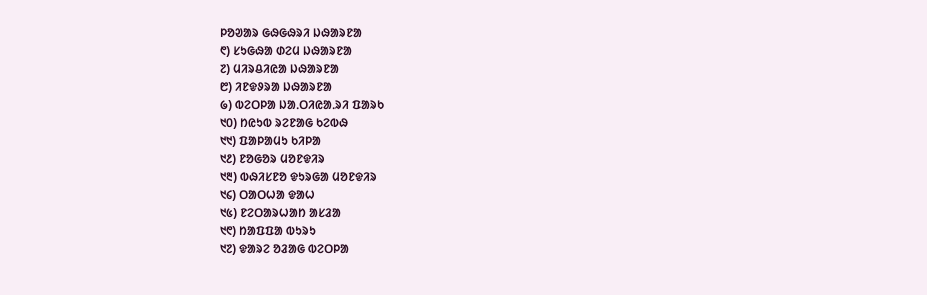ᱞᱚᱣᱟᱨ ᱜᱷᱜᱷᱨᱤ ᱡᱷᱟᱨᱱᱟ
᱖) ᱥᱩᱜᱷᱟ ᱰᱮᱢ ᱡᱷᱟᱨᱱᱟ
᱗) ᱢᱤᱨᱪᱤᱭᱟ ᱡᱷᱟᱨᱱᱟ
᱘) ᱤᱱᱫᱽᱨᱟ ᱡᱷᱟᱨᱱᱟ
᱙) ᱵᱮᱛᱞᱟ ᱡᱟᱹᱛᱤᱭᱟᱹᱨᱤ ᱯᱟᱨᱠ
᱑᱐) ᱴᱭᱩᱵ ᱨᱮᱱᱟᱜ ᱠᱮᱵᱷ
᱑᱑) ᱯᱟᱞᱟᱢᱩ ᱠᱤᱞᱟ
᱑᱒) ᱱᱚᱜᱚᱨ ᱢᱚᱱᱫᱤᱨ
᱑᱓) ᱵᱷᱤᱥᱱᱚ ᱫᱩᱨᱜᱟ ᱢᱚᱱᱫᱤᱨ
᱑᱔) ᱛᱟᱛᱦᱟ ᱫᱟᱦ
᱑᱕) ᱱᱮᱛᱟᱨᱦᱟᱴ ᱟᱥᱲᱟ
᱑᱖) ᱴᱟᱯᱯᱟ ᱵᱩᱨᱩ
᱑᱗) ᱫᱟᱨᱮ ᱚᱲᱟᱜ ᱵᱮᱛᱞᱟ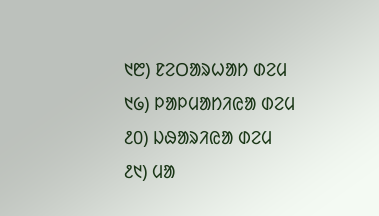᱑᱘) ᱱᱮᱛᱟᱨᱦᱟᱴ ᱰᱮᱢ
᱑᱙) ᱞᱟᱞᱢᱟᱴᱤᱭᱟ ᱰᱮᱢ
᱒᱐) ᱡᱷᱟᱨᱤᱭᱟ ᱰᱮᱢ
᱒᱑) ᱢᱟ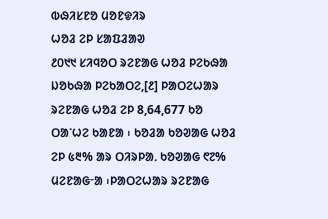ᱵᱷᱤᱥᱱᱚ ᱢᱚᱱᱫᱤᱨ
ᱦᱚᱲ ᱮᱞ ᱥᱟᱯᱲᱟᱣ
᱒᱐᱑᱑ ᱥᱤᱧᱚᱛ ᱨᱮᱱᱟᱜ ᱦᱚᱲ ᱞᱮᱠᱷᱟ ᱡᱚᱠᱷᱟ ᱞᱮᱠᱟᱛᱮ,[᱒] ᱞᱟᱛᱮᱦᱟᱨ ᱨᱮᱱᱟᱜ ᱦᱚᱲ ᱮᱞ 8,64,677 ᱠᱚ ᱛᱟᱸᱦᱮ ᱠᱟᱱᱟ ᱾ ᱠᱚᱲᱟ ᱠᱚᱣᱟᱜ ᱦᱚᱲ ᱮᱞ ᱕᱓% ᱟᱨ ᱛᱤᱨᱞᱟᱹ ᱠᱚᱣᱟᱜ ᱖᱗% ᱢᱮᱱᱟᱜᱼᱟ ᱾ᱞᱟᱛᱮᱦᱟᱨ ᱨᱮᱱᱟᱜ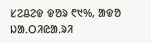ᱥᱮᱪᱮᱫ ᱫᱚᱨ ᱖᱑%, ᱟᱫᱚ ᱡᱟᱹᱛᱤᱭᱟᱹᱨᱤ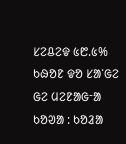ᱥᱮᱪᱮᱫ ᱕᱘.᱕% ᱠᱷᱚᱱ ᱫᱚ ᱥᱟᱸᱜᱮ ᱜᱮ ᱢᱮᱱᱟᱜᱼᱟ ᱠᱚᱣᱟ : ᱠᱚᱲᱟ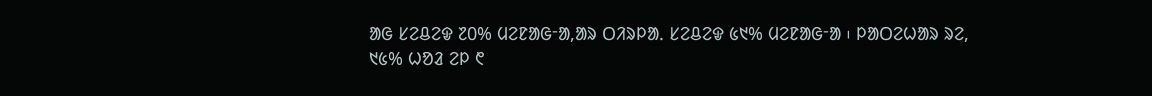ᱟᱜ ᱥᱮᱪᱮᱫ ᱗᱐% ᱢᱮᱱᱟᱜᱼᱟ,ᱟᱨ ᱛᱤᱨᱞᱟᱹ ᱥᱮᱪᱮᱫ ᱕᱑% ᱢᱮᱱᱟᱜᱼᱟ ᱾ ᱞᱟᱛᱮᱦᱟᱨ ᱨᱮ, ᱑᱕% ᱦᱚᱲ ᱮᱞ ᱖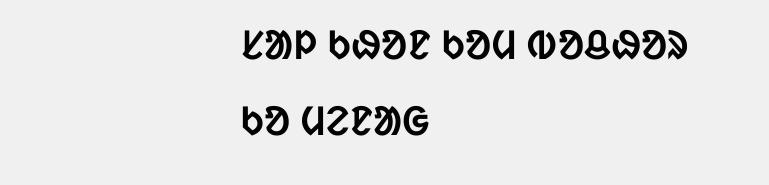ᱥᱟᱞ ᱠᱷᱚᱱ ᱠᱚᱢ ᱵᱚᱪᱷᱚᱨ ᱠᱚ ᱢᱮᱱᱟᱜ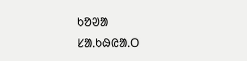ᱠᱚᱣᱟ
ᱥᱟᱹᱠᱷᱭᱟᱹᱛ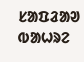ᱥᱟᱯᱲᱟᱣ
ᱵᱟᱦᱨᱮ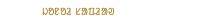ᱡᱚᱱᱚᱲ ᱥᱟᱯᱲᱟᱣ